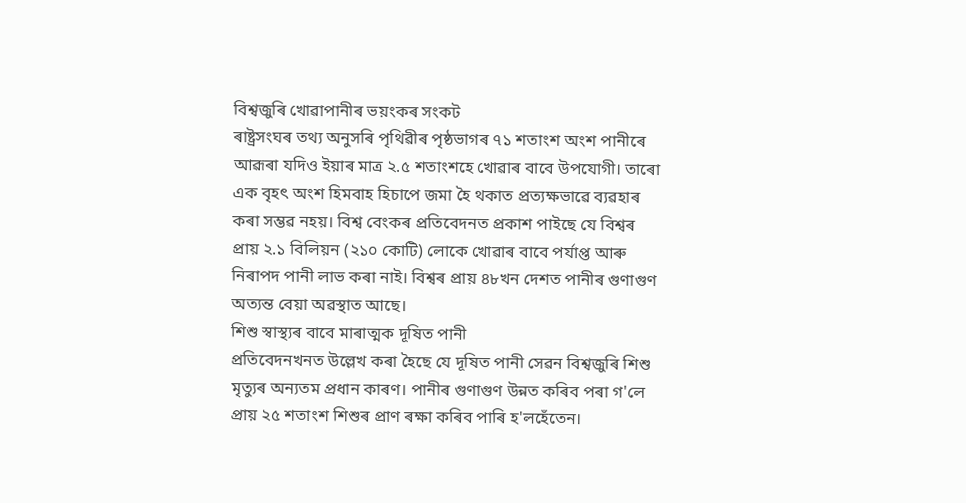বিশ্বজুৰি খোৱাপানীৰ ভয়ংকৰ সংকট
ৰাষ্ট্ৰসংঘৰ তথ্য অনুসৰি পৃথিৱীৰ পৃষ্ঠভাগৰ ৭১ শতাংশ অংশ পানীৰে আৱূৰা যদিও ইয়াৰ মাত্ৰ ২.৫ শতাংশহে খোৱাৰ বাবে উপযোগী। তাৰো এক বৃহৎ অংশ হিমবাহ হিচাপে জমা হৈ থকাত প্ৰত্যক্ষভাৱে ব্যৱহাৰ কৰা সম্ভৱ নহয়। বিশ্ব বেংকৰ প্ৰতিবেদনত প্ৰকাশ পাইছে যে বিশ্বৰ প্ৰায় ২.১ বিলিয়ন (২১০ কোটি) লোকে খোৱাৰ বাবে পৰ্যাপ্ত আৰু নিৰাপদ পানী লাভ কৰা নাই। বিশ্বৰ প্ৰায় ৪৮খন দেশত পানীৰ গুণাগুণ অত্যন্ত বেয়া অৱস্থাত আছে।
শিশু স্বাস্থ্যৰ বাবে মাৰাত্মক দূষিত পানী
প্ৰতিবেদনখনত উল্লেখ কৰা হৈছে যে দূষিত পানী সেৱন বিশ্বজুৰি শিশু মৃত্যুৰ অন্যতম প্ৰধান কাৰণ। পানীৰ গুণাগুণ উন্নত কৰিব পৰা গ'লে প্ৰায় ২৫ শতাংশ শিশুৰ প্ৰাণ ৰক্ষা কৰিব পাৰি হ'লহেঁতেন।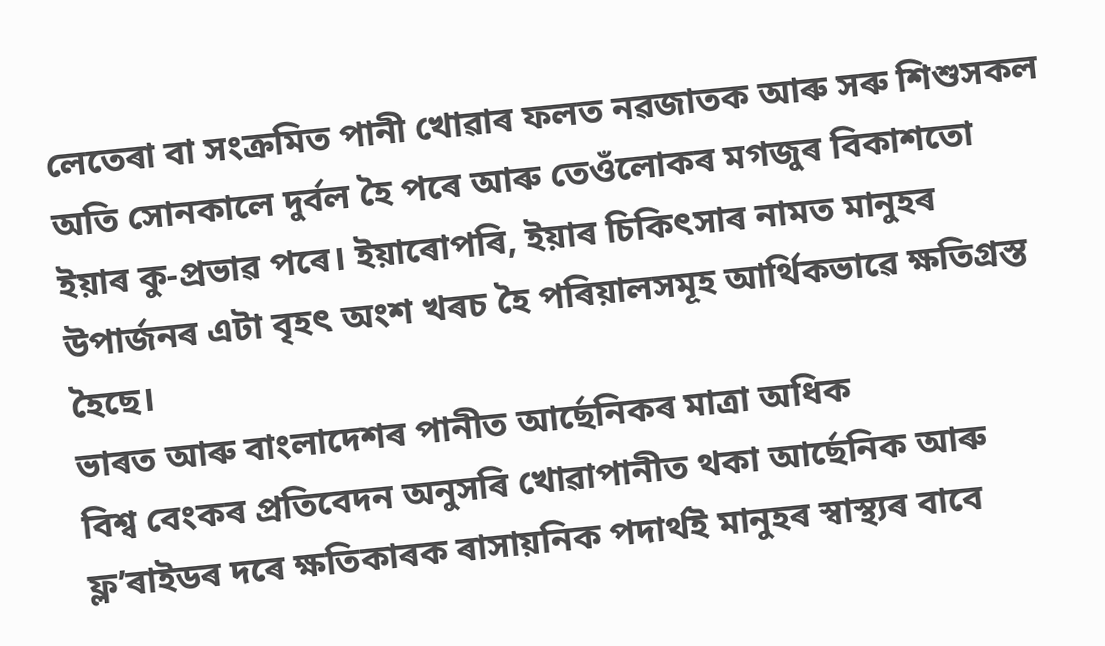লেতেৰা বা সংক্ৰমিত পানী খোৱাৰ ফলত নৱজাতক আৰু সৰু শিশুসকল অতি সোনকালে দুৰ্বল হৈ পৰে আৰু তেওঁলোকৰ মগজুৰ বিকাশতো ইয়াৰ কু-প্ৰভাৱ পৰে। ইয়াৰোপৰি, ইয়াৰ চিকিৎসাৰ নামত মানুহৰ উপাৰ্জনৰ এটা বৃহৎ অংশ খৰচ হৈ পৰিয়ালসমূহ আৰ্থিকভাৱে ক্ষতিগ্ৰস্ত হৈছে।
ভাৰত আৰু বাংলাদেশৰ পানীত আৰ্ছেনিকৰ মাত্ৰা অধিক
বিশ্ব বেংকৰ প্ৰতিবেদন অনুসৰি খোৱাপানীত থকা আৰ্ছেনিক আৰু ফ্ল’ৰাইডৰ দৰে ক্ষতিকাৰক ৰাসায়নিক পদাৰ্থই মানুহৰ স্বাস্থ্যৰ বাবে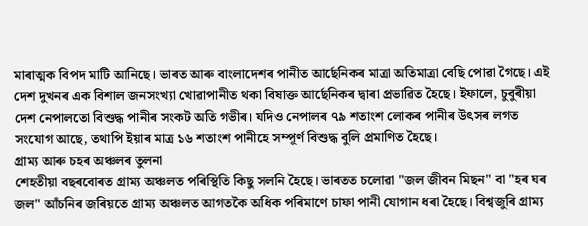মাৰাত্মক বিপদ মাটি আনিছে। ভাৰত আৰু বাংলাদেশৰ পানীত আৰ্ছেনিকৰ মাত্ৰা অতিমাত্ৰা বেছি পোৱা গৈছে। এই দেশ দুখনৰ এক বিশাল জনসংখ্যা খোৱাপানীত থকা বিষাক্ত আৰ্ছেনিকৰ দ্বাৰা প্ৰভাৱিত হৈছে। ইফালে, চুবুৰীয়া দেশ নেপালতো বিশুদ্ধ পানীৰ সংকট অতি গভীৰ। যদিও নেপালৰ ৭৯ শতাংশ লোকৰ পানীৰ উৎসৰ লগত সংযোগ আছে, তথাপি ইয়াৰ মাত্ৰ ১৬ শতাংশ পানীহে সম্পূৰ্ণ বিশুদ্ধ বুলি প্ৰমাণিত হৈছে।
গ্ৰাম্য আৰু চহৰ অঞ্চলৰ তুলনা
শেহতীয়া বছৰবোৰত গ্ৰাম্য অঞ্চলত পৰিস্থিতি কিছু সলনি হৈছে। ভাৰতত চলোৱা "জল জীবন মিছন" বা "হৰ ঘৰ জল" আঁচনিৰ জৰিয়তে গ্ৰাম্য অঞ্চলত আগতকৈ অধিক পৰিমাণে চাফা পানী যোগান ধৰা হৈছে। বিশ্বজুৰি গ্ৰাম্য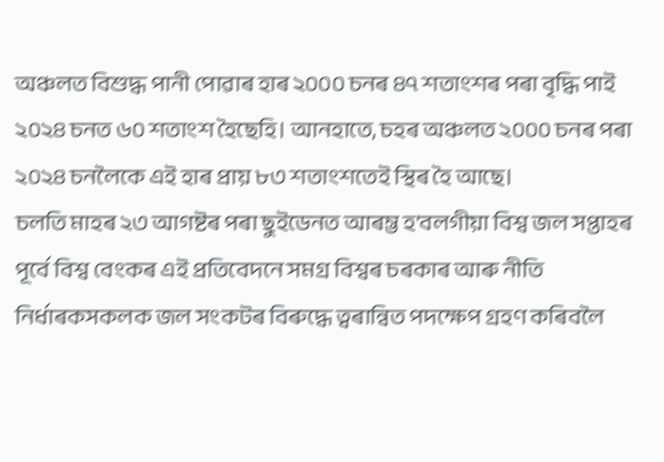অঞ্চলত বিশুদ্ধ পানী পোৱাৰ হাৰ ২০০০ চনৰ ৪৭ শতাংশৰ পৰা বৃদ্ধি পাই ২০২৪ চনত ৬০ শতাংশ হৈছেহি। আনহাতে, চহৰ অঞ্চলত ২০০০ চনৰ পৰা ২০২৪ চনলৈকে এই হাৰ প্ৰায় ৮৩ শতাংশতেই স্থিৰ হৈ আছে।
চলতি মাহৰ ২৩ আগষ্টৰ পৰা ছুইডেনত আৰম্ভ হ'বলগীয়া বিশ্ব জল সপ্তাহৰ পূৰ্বে বিশ্ব বেংকৰ এই প্ৰতিবেদনে সমগ্ৰ বিশ্বৰ চৰকাৰ আৰু নীতি নিৰ্ধাৰকসকলক জল সংকটৰ বিৰুদ্ধে ত্বৰান্বিত পদক্ষেপ গ্ৰহণ কৰিবলৈ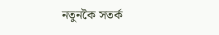নতুনকৈ সতৰ্ক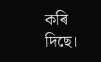কৰি দিছে।